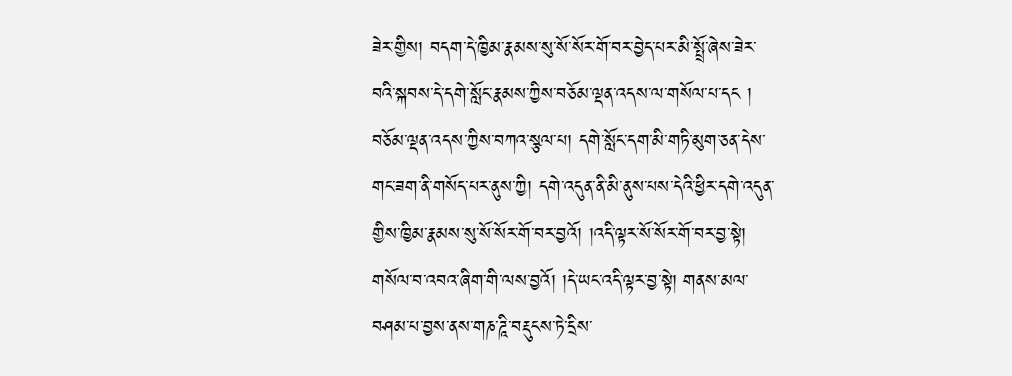ཟེར་གྱིས། བདག་དེ་ཁྱིམ་རྣམས་སུ་སོ་སོར་གོ་བར་བྱེད་པར་མི་སྤྲོ་ཞེས་ཟེར་བའི་སྐབས་དེ་དགེ་སློང་རྣམས་ཀྱིས་བཅོམ་ལྡན་འདས་ལ་གསོལ་པ་དང ། བཅོམ་ལྡན་འདས་ཀྱིས་བཀའ་སྩལ་པ། དགེ་སློང་དག་མི་གཏི་མུག་ཅན་དེས་གང་ཟག་ནི་གསོད་པར་ནུས་ཀྱི། དགེ་འདུན་ནི་མི་ནུས་པས་དེའི་ཕྱིར་དགེ་འདུན་གྱིས་ཁྱིམ་རྣམས་སུ་སོ་སོར་གོ་བར་བྱའོ། །འདི་ལྟར་སོ་སོར་གོ་བར་བྱ་སྟེ། གསོལ་བ་འབའ་ཞིག་གི་ལས་བྱའོ། །དེ་ཡང་འདི་ལྟར་བྱ་སྟེ། གནས་མལ་བཤམ་པ་བྱས་ནས་གཎ་ཌཱི་བརྡུངས་ཏེ་དྲིས་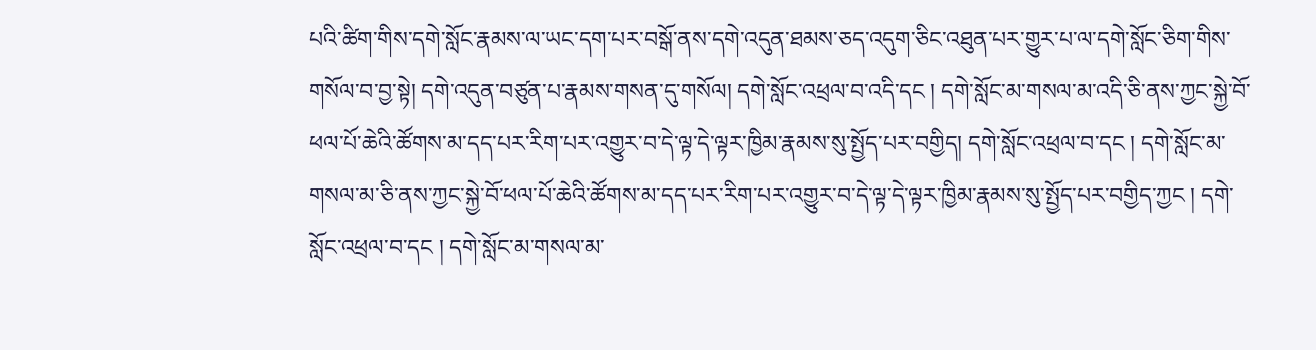པའི་ཚིག་གིས་དགེ་སློང་རྣམས་ལ་ཡང་དག་པར་བསྒོ་ནས་དགེ་འདུན་ཐམས་ཅད་འདུག་ཅིང་འཐུན་པར་གྱུར་པ་ལ་དགེ་སློང་ཅིག་གིས་གསོལ་བ་བྱ་སྟེ། དགེ་འདུན་བཙུན་པ་རྣམས་གསན་དུ་གསོལ། དགེ་སློང་འཕྲལ་བ་འདི་དང ། དགེ་སློང་མ་གསལ་མ་འདི་ཅི་ནས་ཀྱང་སྐྱེ་བོ་ཕལ་པོ་ཆེའི་ཚོགས་མ་དད་པར་རིག་པར་འགྱུར་བ་དེ་ལྟ་དེ་ལྟར་ཁྱིམ་རྣམས་སུ་སྤྱོད་པར་བགྱིད། དགེ་སློང་འཕྲལ་བ་དང ། དགེ་སློང་མ་གསལ་མ་ཅི་ནས་ཀྱང་སྐྱེ་བོ་ཕལ་པོ་ཆེའི་ཚོགས་མ་དད་པར་རིག་པར་འགྱུར་བ་དེ་ལྟ་དེ་ལྟར་ཁྱིམ་རྣམས་སུ་སྤྱོད་པར་བགྱིད་ཀྱང ། དགེ་སློང་འཕྲལ་བ་དང ། དགེ་སློང་མ་གསལ་མ་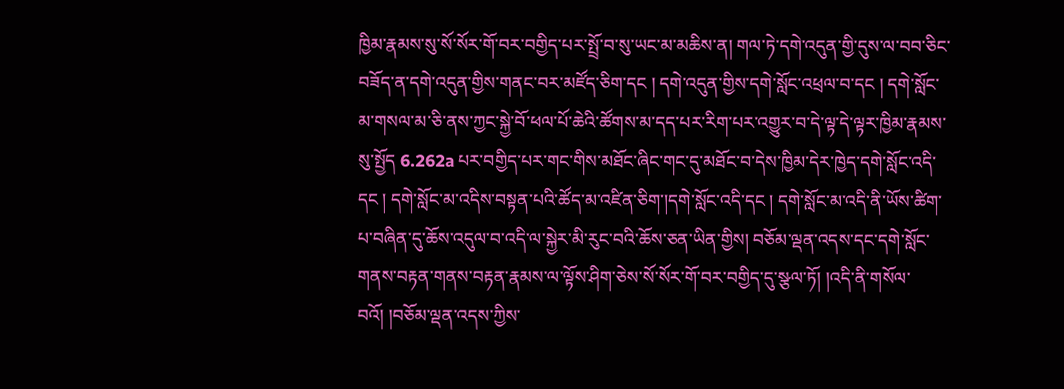ཁྱིམ་རྣམས་སུ་སོ་སོར་གོ་བར་བགྱིད་པར་སྤྲོ་བ་སུ་ཡང་མ་མཆིས་ན། གལ་ཏེ་དགེ་འདུན་གྱི་དུས་ལ་བབ་ཅིང་བཟོད་ན་དགེ་འདུན་གྱིས་གནང་བར་མཛོད་ཅིག་དང ། དགེ་འདུན་གྱིས་དགེ་སློང་འཕྲལ་བ་དང ། དགེ་སློང་མ་གསལ་མ་ཅི་ནས་ཀྱང་སྐྱེ་བོ་ཕལ་པོ་ཆེའི་ཚོགས་མ་དད་པར་རིག་པར་འགྱུར་བ་དེ་ལྟ་དེ་ལྟར་ཁྱིམ་རྣམས་སུ་སྤྱོད 6.262a པར་བགྱིད་པར་གང་གིས་མཐོང་ཞིང་གང་དུ་མཐོང་བ་དེས་ཁྱིམ་དེར་ཁྱེད་དགེ་སློང་འདི་དང ། དགེ་སློང་མ་འདིས་བསྟན་པའི་ཚོད་མ་འཛིན་ཅིག་།དགེ་སློང་འདི་དང ། དགེ་སློང་མ་འདི་ནི་ཡོས་ཚིག་པ་བཞིན་དུ་ཆོས་འདུལ་བ་འདི་ལ་སྐྱེར་མི་རུང་བའི་ཆོས་ཅན་ཡིན་གྱིས། བཅོམ་ལྡན་འདས་དང་དགེ་སློང་གནས་བརྟན་གནས་བརྟན་རྣམས་ལ་ལྟོས་ཤིག་ཅེས་སོ་སོར་གོ་བར་བགྱིད་དུ་སྩལ་ཏོ། །འདི་ནི་གསོལ་བའོ། །བཅོམ་ལྡན་འདས་ཀྱིས་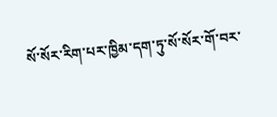སོ་སོར་རིག་པར་ཁྱིམ་དག་ཏུ་སོ་སོར་གོ་བར་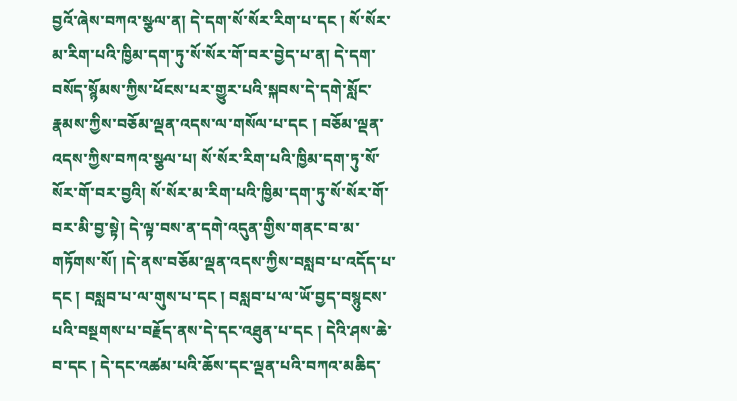བྱའོ་ཞེས་བཀའ་སྩལ་ན། དེ་དག་སོ་སོར་རིག་པ་དང ། སོ་སོར་མ་རིག་པའི་ཁྱིམ་དག་ཏུ་སོ་སོར་གོ་བར་བྱེད་པ་ན། དེ་དག་བསོད་སྙོམས་ཀྱིས་ཕོངས་པར་གྱུར་པའི་སྐབས་དེ་དགེ་སློང་རྣམས་ཀྱིས་བཅོམ་ལྡན་འདས་ལ་གསོལ་པ་དང ། བཅོམ་ལྡན་འདས་ཀྱིས་བཀའ་སྩལ་པ། སོ་སོར་རིག་པའི་ཁྱིམ་དག་ཏུ་སོ་སོར་གོ་བར་བྱའི། སོ་སོར་མ་རིག་པའི་ཁྱིམ་དག་ཏུ་སོ་སོར་གོ་བར་མི་བྱ་སྟེ། དེ་ལྟ་བས་ན་དགེ་འདུན་གྱིས་གནང་བ་མ་གཏོགས་སོ། །དེ་ནས་བཅོམ་ལྡན་འདས་ཀྱིས་བསླབ་པ་འདོད་པ་དང ། བསླབ་པ་ལ་གུས་པ་དང ། བསླབ་པ་ལ་ཡོ་བྱད་བསྙུངས་པའི་བསྔགས་པ་བརྗོད་ནས་དེ་དང་འཐུན་པ་དང ། དེའི་ཤས་ཆེ་བ་དང ། དེ་དང་འཚམ་པའི་ཆོས་དང་ལྡན་པའི་བཀའ་མཆིད་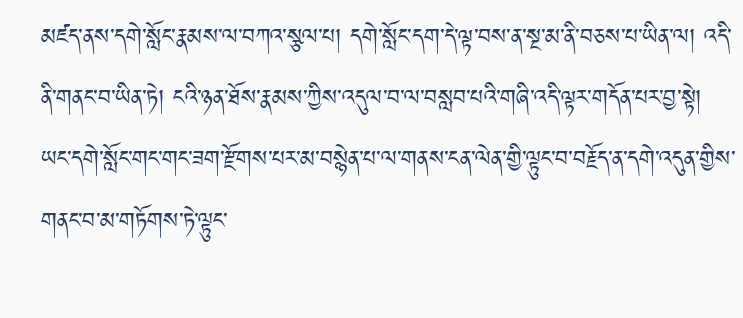མཛད་ནས་དགེ་སློང་རྣམས་ལ་བཀའ་སྩལ་པ། དགེ་སློང་དག་དེ་ལྟ་བས་ན་སྔ་མ་ནི་བཅས་པ་ཡིན་ལ། འདི་ནི་གནང་བ་ཡིན་ཏེ། ངའི་ཉན་ཐོས་རྣམས་ཀྱིས་འདུལ་བ་ལ་བསླབ་པའི་གཞི་འདི་ལྟར་གདོན་པར་བྱ་སྟེ། ཡང་དགེ་སློང་གང་གང་ཟག་རྫོགས་པར་མ་བསྙེན་པ་ལ་གནས་ངན་ལེན་གྱི་ལྟུང་བ་བརྗོད་ན་དགེ་འདུན་གྱིས་གནང་བ་མ་གཏོགས་ཏེ་ལྟུང་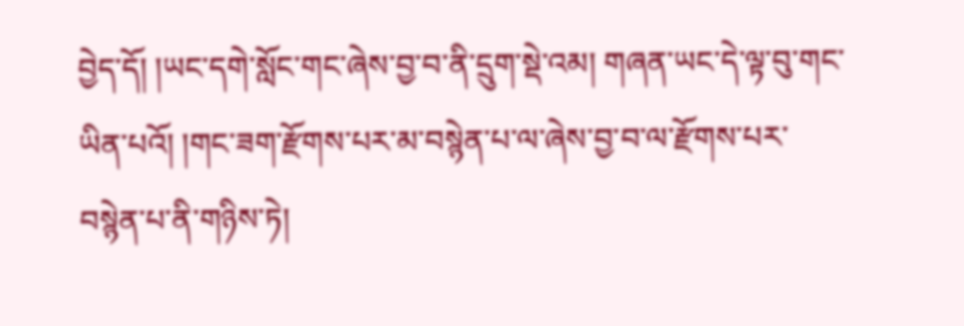བྱེད་དོ། །ཡང་དགེ་སློང་གང་ཞེས་བྱ་བ་ནི་དྲུག་སྡེ་འམ། གཞན་ཡང་དེ་ལྟ་བུ་གང་ཡིན་པའོ། །གང་ཟག་རྫོགས་པར་མ་བསྙེན་པ་ལ་ཞེས་བྱ་བ་ལ་རྫོགས་པར་བསྙེན་པ་ནི་གཉིས་ཏེ།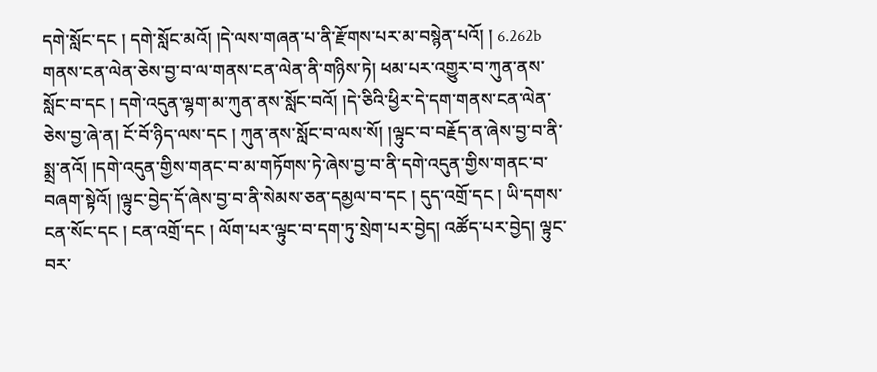དགེ་སློང་དང ། དགེ་སློང་མའོ། །དེ་ལས་གཞན་པ་ནི་རྫོགས་པར་མ་བསྙེན་པའོ། ། 6.262b གནས་ངན་ལེན་ཅེས་བྱ་བ་ལ་གནས་ངན་ལེན་ནི་གཉིས་ཏེ། ཕམ་པར་འགྱུར་བ་ཀུན་ནས་སློང་བ་དང ། དགེ་འདུན་ལྷག་མ་ཀུན་ནས་སློང་བའོ། །དེ་ཅིའི་ཕྱིར་དེ་དག་གནས་ངན་ལེན་ཅེས་བྱ་ཞེ་ན། ངོ་བོ་ཉིད་ལས་དང ། ཀུན་ནས་སློང་བ་ལས་སོ། །ལྟུང་བ་བརྗོད་ན་ཞེས་བྱ་བ་ནི་སྨྲ་ནའོ། །དགེ་འདུན་གྱིས་གནང་བ་མ་གཏོགས་ཏེ་ཞེས་བྱ་བ་ནི་དགེ་འདུན་གྱིས་གནང་བ་བཞག་སྟེའོ། །ལྟུང་བྱེད་དོ་ཞེས་བྱ་བ་ནི་སེམས་ཅན་དམྱལ་བ་དང ། དུད་འགྲོ་དང ། ཡི་དགས་ངན་སོང་དང ། ངན་འགྲོ་དང ། ལོག་པར་ལྟུང་བ་དག་ཏུ་སྲེག་པར་བྱེད། འཚོད་པར་བྱེད། ལྟུང་བར་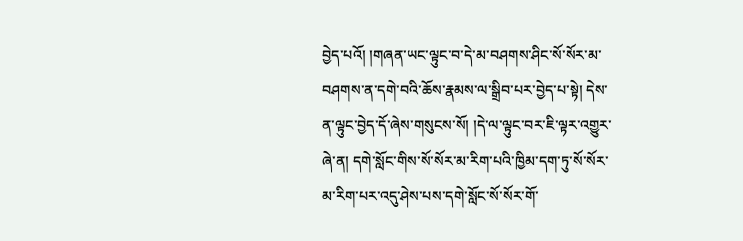བྱེད་པའོ། །གཞན་ཡང་ལྟུང་བ་དེ་མ་བཤགས་ཤིང་སོ་སོར་མ་བཤགས་ན་དགེ་བའི་ཆོས་རྣམས་ལ་སྒྲིབ་པར་བྱེད་པ་སྟེ། དེས་ན་ལྟུང་བྱེད་དོ་ཞེས་གསུངས་སོ། །དེ་ལ་ལྟུང་བར་ཇི་ལྟར་འགྱུར་ཞེ་ན། དགེ་སློང་གིས་སོ་སོར་མ་རིག་པའི་ཁྱིམ་དག་ཏུ་སོ་སོར་མ་རིག་པར་འདུ་ཤེས་པས་དགེ་སློང་སོ་སོར་གོ་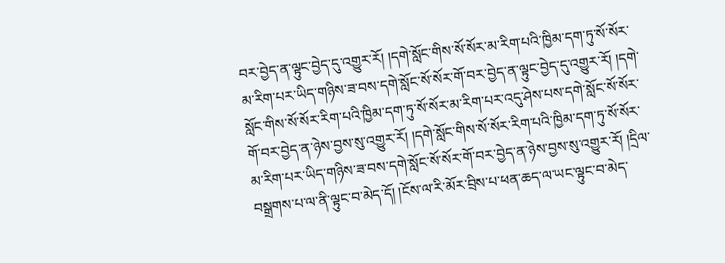བར་བྱེད་ན་ལྟུང་བྱེད་དུ་འགྱུར་རོ། །དགེ་སློང་གིས་སོ་སོར་མ་རིག་པའི་ཁྱིམ་དག་ཏུ་སོ་སོར་མ་རིག་པར་ཡིད་གཉིས་ཟ་བས་དགེ་སློང་སོ་སོར་གོ་བར་བྱེད་ན་ལྟུང་བྱེད་དུ་འགྱུར་རོ། །དགེ་སློང་གིས་སོ་སོར་རིག་པའི་ཁྱིམ་དག་ཏུ་སོ་སོར་མ་རིག་པར་འདུ་ཤེས་པས་དགེ་སློང་སོ་སོར་གོ་བར་བྱེད་ན་ཉེས་བྱས་སུ་འགྱུར་རོ། །དགེ་སློང་གིས་སོ་སོར་རིག་པའི་ཁྱིམ་དག་ཏུ་སོ་སོར་མ་རིག་པར་ཡིད་གཉིས་ཟ་བས་དགེ་སློང་སོ་སོར་གོ་བར་བྱེད་ན་ཉེས་བྱས་སུ་འགྱུར་རོ། །དྲིལ་བསྒྲགས་པ་ལ་ནི་ལྟུང་བ་མེད་དོ། །ངོས་ལ་རི་མོར་བྲིས་པ་ཕན་ཆད་ལ་ཡང་ལྟུང་བ་མེད་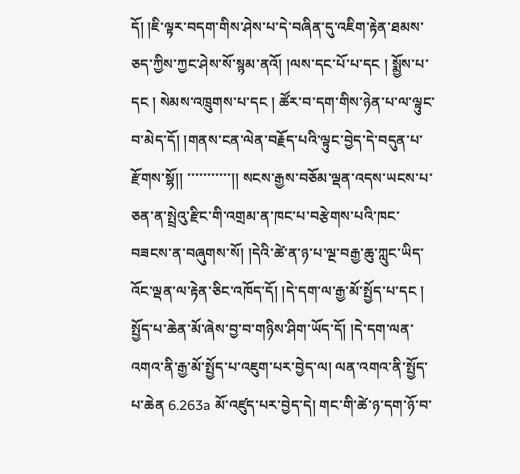དོ། །ཇི་ལྟར་བདག་གིས་ཤེས་པ་དེ་བཞིན་དུ་འཇིག་རྟེན་ཐམས་ཅད་ཀྱིས་ཀྱང་ཤེས་སོ་སྙམ་ནའོ། །ལས་དང་པོ་པ་དང ། སྨྱོས་པ་དང ། སེམས་འཁྲུགས་པ་དང ། ཚོར་བ་དག་གིས་ཉེན་པ་ལ་ལྟུང་བ་མེད་དོ། །གནས་ངན་ལེན་བརྗོད་པའི་ལྟུང་བྱེད་དེ་བདུན་པ་རྫོགས་སྷོ།། ་་་་་་་་་་་།། སངས་རྒྱས་བཅོམ་ལྡན་འདས་ཡངས་པ་ཅན་ན་སྤྲེའུ་རྫིང་གི་འགྲམ་ན་ཁང་པ་བརྩེགས་པའི་ཁང་བཟངས་ན་བཞུགས་སོ། །དེའི་ཚེ་ན་ཉ་པ་ལྔ་བརྒྱ་ཆུ་ཀླུང་ཡིད་འོང་ལྡན་ལ་རྟེན་ཅིང་འཁོད་དོ། །དེ་དག་ལ་རྒྱ་མོ་སྤྱོད་པ་དང ། སྤྱོད་པ་ཆེན་མོ་ཞེས་བྱ་བ་གཉིས་ཤིག་ཡོད་དོ། །དེ་དག་ལན་འགའ་ནི་རྒྱ་མོ་སྤྱོད་པ་འཇུག་པར་བྱེད་ལ། ལན་འགའ་ནི་སྤྱོད་པ་ཆེན 6.263a མོ་འཛུད་པར་བྱེད་དེ། གང་གི་ཚེ་ཉ་དག་ཉོ་བ་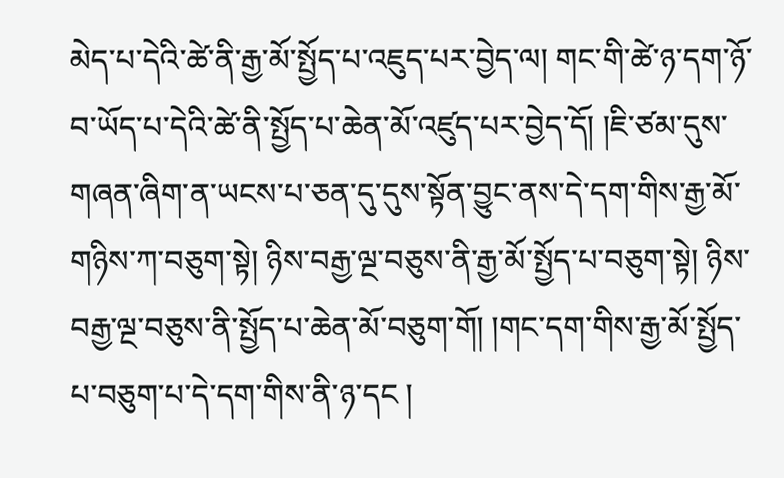མེད་པ་དེའི་ཚེ་ནི་རྒྱ་མོ་སྤྱོད་པ་འཇུད་པར་བྱེད་ལ། གང་གི་ཚེ་ཉ་དག་ཉོ་བ་ཡོད་པ་དེའི་ཚེ་ནི་སྤྱོད་པ་ཆེན་མོ་འཛུད་པར་བྱེད་དོ། །ཇི་ཙམ་དུས་གཞན་ཞིག་ན་ཡངས་པ་ཅན་དུ་དུས་སྟོན་བྱུང་ནས་དེ་དག་གིས་རྒྱ་མོ་གཉིས་ཀ་བཅུག་སྟེ། ཉིས་བརྒྱ་ལྔ་བཅུས་ནི་རྒྱ་མོ་སྤྱོད་པ་བཅུག་སྟེ། ཉིས་བརྒྱ་ལྔ་བཅུས་ནི་སྤྱོད་པ་ཆེན་མོ་བཅུག་གོ། །གང་དག་གིས་རྒྱ་མོ་སྤྱོད་པ་བཅུག་པ་དེ་དག་གིས་ནི་ཉ་དང །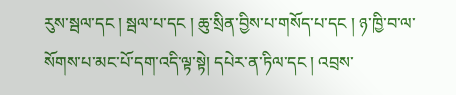རུས་སྦལ་དང ། སྦལ་པ་དང ། ཆུ་སྲིན་བྱིས་པ་གསོད་པ་དང ། ཉ་ཁྱི་བ་ལ་སོགས་པ་མང་པོ་དག་འདི་ལྟ་སྟེ། དཔེར་ན་ཏིལ་དང ། འབྲས་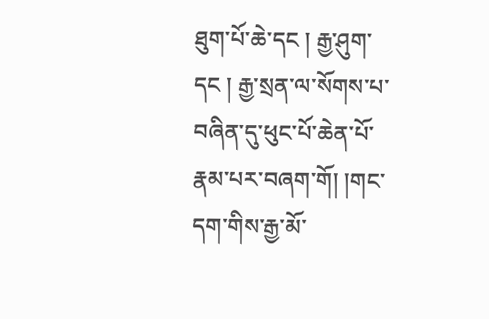ཐུག་པོ་ཆེ་དང ། རྒྱ་ཤུག་དང ། རྒྱ་སྲན་ལ་སོགས་པ་བཞིན་དུ་ཕུང་པོ་ཆེན་པོ་རྣམ་པར་བཞག་གོ། །གང་དག་གིས་རྒྱ་མོ་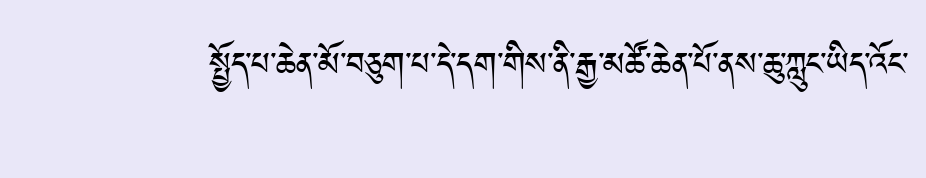སྤྱོད་པ་ཆེན་མོ་བཅུག་པ་དེ་དག་གིས་ནི་རྒྱ་མཚོ་ཆེན་པོ་ནས་ཆུ་ཀླུང་ཡིད་འོང་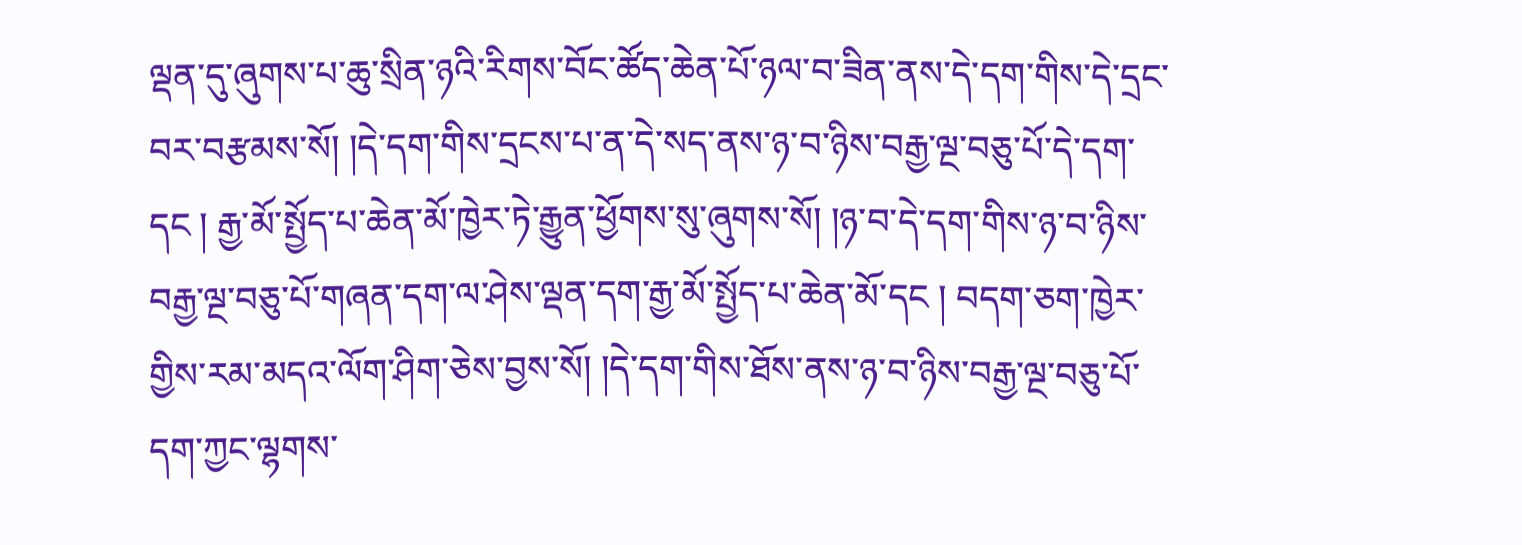ལྡན་དུ་ཞུགས་པ་ཆུ་སྲིན་ཉའི་རིགས་བོང་ཚོད་ཆེན་པོ་ཉལ་བ་ཟིན་ནས་དེ་དག་གིས་དེ་དྲང་བར་བརྩམས་སོ། །དེ་དག་གིས་དྲངས་པ་ན་དེ་སད་ནས་ཉ་བ་ཉིས་བརྒྱ་ལྔ་བཅུ་པོ་དེ་དག་དང ། རྒྱ་མོ་སྤྱོད་པ་ཆེན་མོ་ཁྱེར་ཏེ་རྒྱུན་ཕྱོགས་སུ་ཞུགས་སོ། །ཉ་བ་དེ་དག་གིས་ཉ་བ་ཉིས་བརྒྱ་ལྔ་བཅུ་པོ་གཞན་དག་ལ་ཤེས་ལྡན་དག་རྒྱ་མོ་སྤྱོད་པ་ཆེན་མོ་དང ། བདག་ཅག་ཁྱེར་གྱིས་རམ་མདའ་ལོག་ཤིག་ཅེས་བྱས་སོ། །དེ་དག་གིས་ཐོས་ནས་ཉ་བ་ཉིས་བརྒྱ་ལྔ་བཅུ་པོ་དག་ཀྱང་ལྷགས་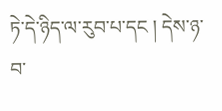ཏེ་དེ་ཉིད་ལ་རུབ་པ་དང ། དེས་ཉ་བ་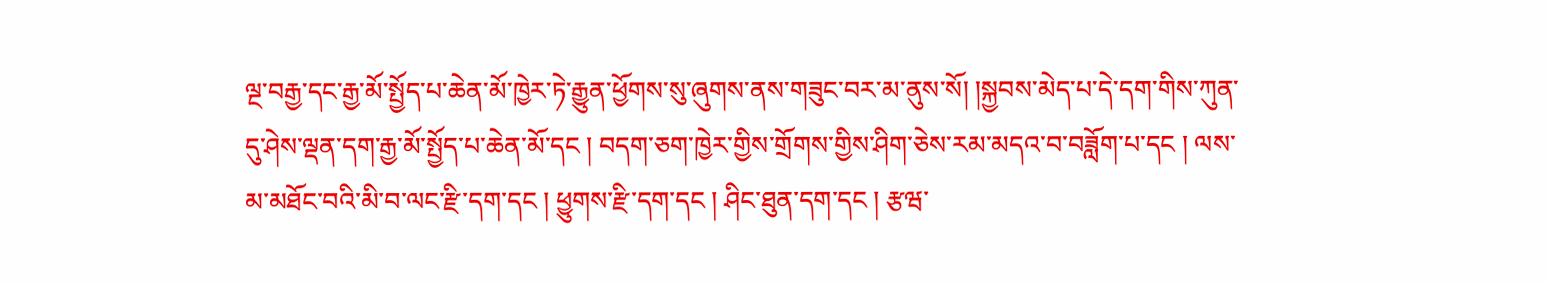ལྔ་བརྒྱ་དང་རྒྱ་མོ་སྤྱོད་པ་ཆེན་མོ་ཁྱེར་ཏེ་རྒྱུན་ཕྱོགས་སུ་ཞུགས་ནས་གཟུང་བར་མ་ནུས་སོ། །སྐྱབས་མེད་པ་དེ་དག་གིས་ཀུན་དུ་ཤེས་ལྡན་དག་རྒྱ་མོ་སྤྱོད་པ་ཆེན་མོ་དང ། བདག་ཅག་ཁྱེར་གྱིས་གྲོགས་གྱིས་ཤིག་ཅེས་རམ་མདའ་བ་བཟློག་པ་དང ། ལས་མ་མཐོང་བའི་མི་བ་ལང་རྫི་དག་དང ། ཕྱུགས་རྫི་དག་དང ། ཤིང་ཐུན་དག་དང ། རྩཝ་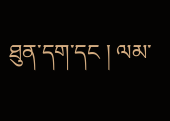ཐུན་དག་དང ། ལམ་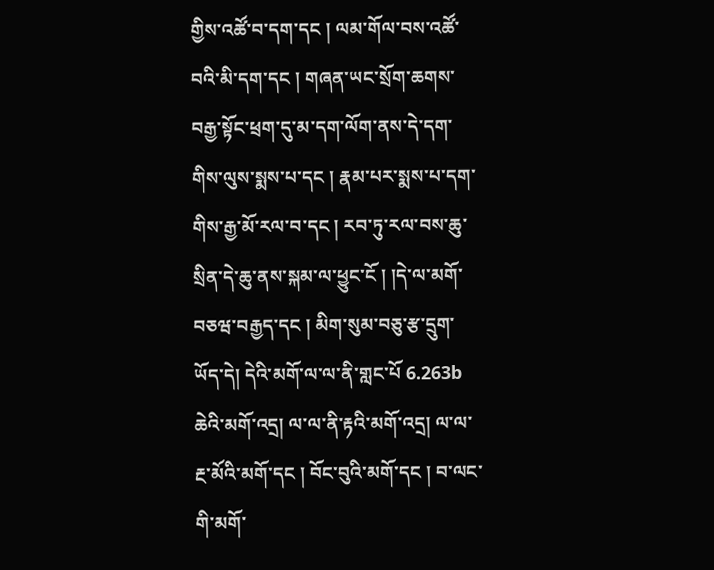གྱིས་འཚོ་བ་དག་དང ། ལམ་གོལ་བས་འཚོ་བའི་མི་དག་དང ། གཞན་ཡང་སྲོག་ཆགས་བརྒྱ་སྟོང་ཕྲག་དུ་མ་དག་ལོག་ནས་དེ་དག་གིས་ལུས་སྨས་པ་དང ། རྣམ་པར་སྨས་པ་དག་གིས་རྒྱ་མོ་རལ་བ་དང ། རབ་ཏུ་རལ་བས་ཆུ་སྲིན་དེ་ཆུ་ནས་སྐམ་ལ་ཕྱུང་ངོ ། །དེ་ལ་མགོ་བཅཝ་བརྒྱད་དང ། མིག་སུམ་བཅུ་རྩ་དྲུག་ཡོད་དེ། དེའི་མགོ་ལ་ལ་ནི་གླང་པོ 6.263b ཆེའི་མགོ་འདྲ། ལ་ལ་ནི་རྟའི་མགོ་འདྲ། ལ་ལ་རྔ་མོའི་མགོ་དང ། བོང་བུའི་མགོ་དང ། བ་ལང་གི་མགོ་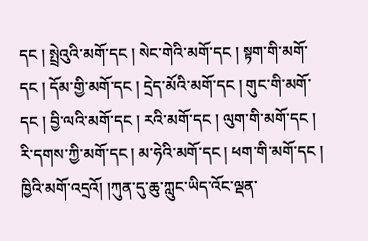དང ། སྤྲེའུའི་མགོ་དང ། སེང་གེའི་མགོ་དང ། སྟག་གི་མགོ་དང ། དོམ་གྱི་མགོ་དང ། དྲེད་མོའི་མགོ་དང ། གུང་གི་མགོ་དང ། བྱི་ལའི་མགོ་དང ། རའི་མགོ་དང ། ལུག་གི་མགོ་དང ། རི་དགས་ཀྱི་མགོ་དང ། མ་ཧེའི་མགོ་དང ། ཕག་གི་མགོ་དང ། ཁྱིའི་མགོ་འདྲའོ། །ཀུན་དུ་ཆུ་ཀླུང་ཡིད་འོང་ལྡན་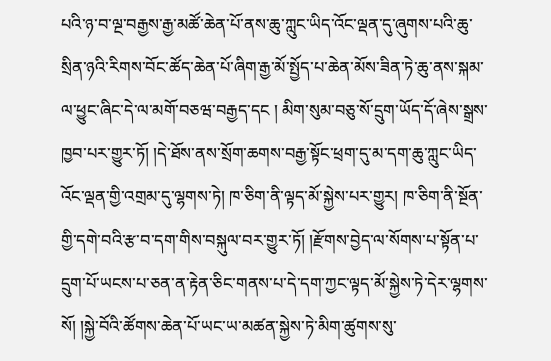པའི་ཉ་བ་ལྔ་བརྒྱས་རྒྱ་མཚོ་ཆེན་པོ་ནས་ཆུ་ཀླུང་ཡིད་འོང་ལྡན་དུ་ཞུགས་པའི་ཆུ་སྲིན་ཉའི་རིགས་བོང་ཚོད་ཆེན་པོ་ཞིག་རྒྱ་མོ་སྤྱོད་པ་ཆེན་མོས་ཟིན་ཏེ་ཆུ་ནས་སྐམ་ལ་ཕྱུང་ཞིང་དེ་ལ་མགོ་བཅཝ་བརྒྱད་དང ། མིག་སུམ་བཅུ་སོ་དྲུག་ཡོད་དོ་ཞེས་སྒྲས་ཁྱབ་པར་གྱུར་ཏོ། །དེ་ཐོས་ནས་སྲོག་ཆགས་བརྒྱ་སྟོང་ཕྲག་དུ་མ་དག་ཆུ་ཀླུང་ཡིད་འོང་ལྡན་གྱི་འགྲམ་དུ་ལྷགས་ཏེ། ཁ་ཅིག་ནི་ལྟད་མོ་སྐྱེས་པར་གྱུར། ཁ་ཅིག་ནི་སྔོན་གྱི་དགེ་བའི་རྩ་བ་དག་གིས་བསྐུལ་བར་གྱུར་ཏོ། །རྫོགས་བྱེད་ལ་སོགས་པ་སྟོན་པ་དྲུག་པོ་ཡངས་པ་ཅན་ན་རྟེན་ཅིང་གནས་པ་དེ་དག་ཀྱང་ལྟད་མོ་སྐྱེས་ཏེ་དེར་ལྷགས་སོ། །སྐྱེ་བོའི་ཚོགས་ཆེན་པོ་ཡང་ཡ་མཚན་སྐྱེས་ཏེ་མིག་ཚུགས་སུ་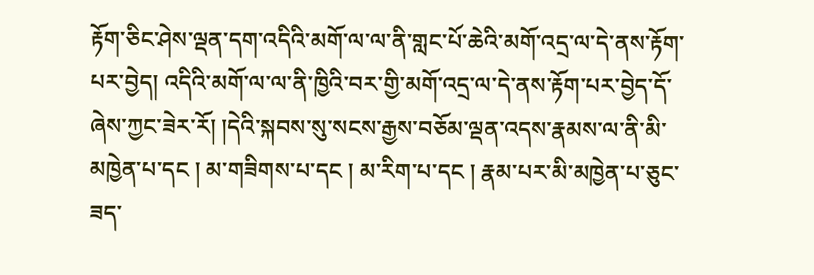རྟོག་ཅིང་ཤེས་ལྡན་དག་འདིའི་མགོ་ལ་ལ་ནི་གླང་པོ་ཆེའི་མགོ་འདྲ་ལ་དེ་ནས་རྟོག་པར་བྱེད། འདིའི་མགོ་ལ་ལ་ནི་ཁྱིའི་བར་གྱི་མགོ་འདྲ་ལ་དེ་ནས་རྟོག་པར་བྱེད་དོ་ཞེས་ཀྱང་ཟེར་རོ། །དེའི་སྐབས་སུ་སངས་རྒྱས་བཅོམ་ལྡན་འདས་རྣམས་ལ་ནི་མི་མཁྱེན་པ་དང ། མ་གཟིགས་པ་དང ། མ་རིག་པ་དང ། རྣམ་པར་མི་མཁྱེན་པ་ཅུང་ཟད་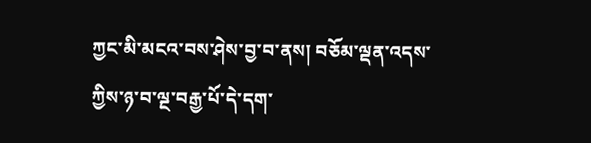ཀྱང་མི་མངའ་བས་ཤེས་བྱ་བ་ནས། བཅོམ་ལྡན་འདས་ཀྱིས་ཉ་བ་ལྔ་བརྒྱ་པོ་དེ་དག་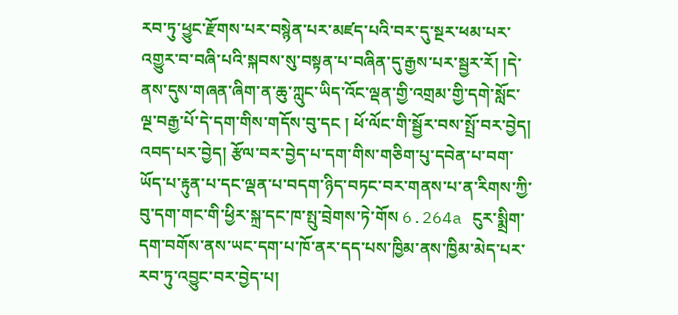རབ་ཏུ་ཕྱུང་རྫོགས་པར་བསྙེན་པར་མཛད་པའི་བར་དུ་སྔར་ཕམ་པར་འགྱུར་བ་བཞི་པའི་སྐབས་སུ་བསྟན་པ་བཞིན་དུ་རྒྱས་པར་སྦྱར་རོ། །དེ་ནས་དུས་གཞན་ཞིག་ན་ཆུ་ཀླུང་ཡིད་འོང་ལྡན་གྱི་འགྲམ་གྱི་དགེ་སློང་ལྔ་བརྒྱ་པོ་དེ་དག་གིས་གདོས་བུ་དང ། ཕོ་ལོང་གི་སྦྱོར་བས་སྤྲོ་བར་བྱེད། འབད་པར་བྱེད། རྩོལ་བར་བྱེད་པ་དག་གིས་གཅིག་པུ་དབེན་པ་བག་ཡོད་པ་རྟུན་པ་དང་ལྡན་པ་བདག་ཉིད་བཏང་བར་གནས་པ་ན་རིགས་ཀྱི་བུ་དག་གང་གི་ཕྱིར་སྐྲ་དང་ཁ་སྤུ་བྲེགས་ཏེ་གོས 6.264a ངུར་སྨྲིག་དག་བགོས་ནས་ཡང་དག་པ་ཁོ་ནར་དད་པས་ཁྱིམ་ནས་ཁྱིམ་མེད་པར་རབ་ཏུ་འབྱུང་བར་བྱེད་པ།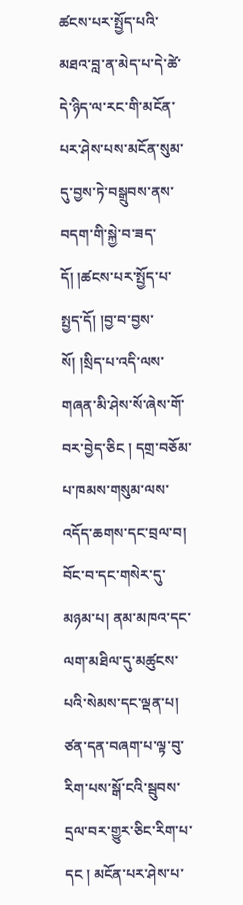ཚངས་པར་སྤྱོད་པའི་མཐའ་བླ་ན་མེད་པ་དེ་ཚེ་དེ་ཉིད་ལ་རང་གི་མངོན་པར་ཤེས་པས་མངོན་སུམ་དུ་བྱས་ཏེ་བསྒྲུབས་ནས་བདག་གི་སྐྱེ་བ་ཟད་དོ། །ཚངས་པར་སྤྱོད་པ་སྤྱད་དོ། །བྱ་བ་བྱས་སོ། །སྲིད་པ་འདི་ལས་གཞན་མི་ཤེས་སོ་ཞེས་གོ་བར་བྱེད་ཅིང ། དགྲ་བཅོམ་པ་ཁམས་གསུམ་ལས་འདོད་ཆགས་དང་བྲལ་བ། བོང་བ་དང་གསེར་དུ་མཉམ་པ། ནམ་མཁའ་དང་ལག་མཐིལ་དུ་མཚུངས་པའི་སེམས་དང་ལྡན་པ། ཙན་དན་བཞག་པ་ལྟ་བུ་རིག་པས་སྒོ་ངའི་སྦུབས་དྲལ་བར་གྱུར་ཅིང་རིག་པ་དང ། མངོན་པར་ཤེས་པ་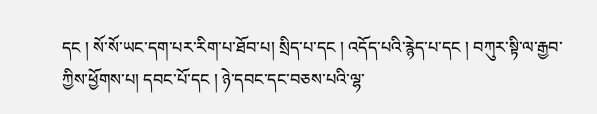དང ། སོ་སོ་ཡང་དག་པར་རིག་པ་ཐོབ་པ། སྲིད་པ་དང ། འདོད་པའི་རྙེད་པ་དང ། བཀུར་སྟི་ལ་རྒྱབ་ཀྱིས་ཕྱོགས་པ། དབང་པོ་དང ། ཉེ་དབང་དང་བཅས་པའི་ལྷ་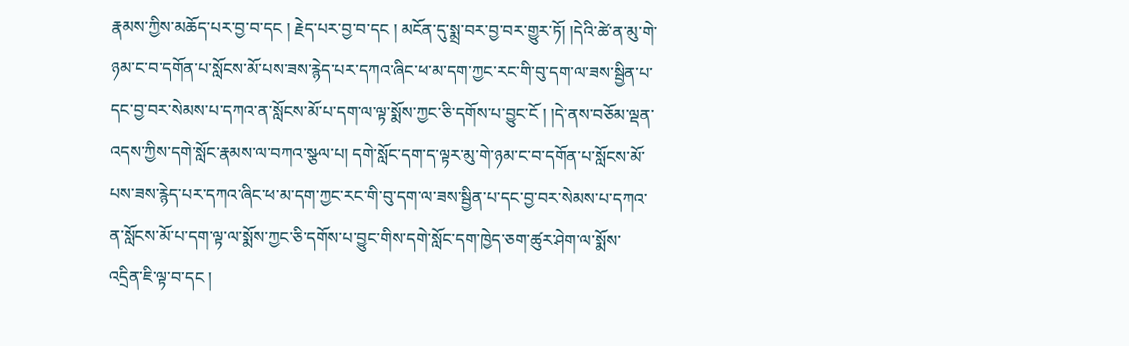རྣམས་ཀྱིས་མཆོད་པར་བྱ་བ་དང ། རྗེད་པར་བྱ་བ་དང ། མངོན་དུ་སྨྲ་བར་བྱ་བར་གྱུར་ཏོ། །དེའི་ཚེ་ན་མུ་གེ་ཉམ་ང་བ་དགོན་པ་སློངས་མོ་པས་ཟས་རྙེད་པར་དཀའ་ཞིང་ཕ་མ་དག་ཀྱང་རང་གི་བུ་དག་ལ་ཟས་སྦྱིན་པ་དང་བྱ་བར་སེམས་པ་དཀའ་ན་སློངས་མོ་པ་དག་ལ་ལྟ་སྨོས་ཀྱང་ཅི་དགོས་པ་བྱུང་ངོ ། །དེ་ནས་བཅོམ་ལྡན་འདས་ཀྱིས་དགེ་སློང་རྣམས་ལ་བཀའ་སྩལ་པ། དགེ་སློང་དག་ད་ལྟར་མུ་གེ་ཉམ་ང་བ་དགོན་པ་སློངས་མོ་པས་ཟས་རྙེད་པར་དཀའ་ཞིང་ཕ་མ་དག་ཀྱང་རང་གི་བུ་དག་ལ་ཟས་སྦྱིན་པ་དང་བྱ་བར་སེམས་པ་དཀའ་ན་སློངས་མོ་པ་དག་ལྟ་ལ་སྨོས་ཀྱང་ཅི་དགོས་པ་བྱུང་གིས་དགེ་སློང་དག་ཁྱེད་ཅག་ཚུར་ཤེག་ལ་སྨོས་འདྲིན་ཇི་ལྟ་བ་དང །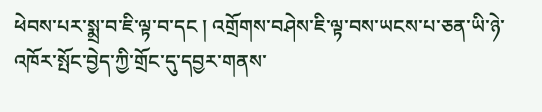ཕེབས་པར་སྨྲ་བ་ཇི་ལྟ་བ་དང ། འགྲོགས་བཤེས་ཇི་ལྟ་བས་ཡངས་པ་ཅན་ཡི་ཉེ་འཁོར་སྤོང་བྱེད་ཀྱི་གྲོང་དུ་དབྱར་གནས་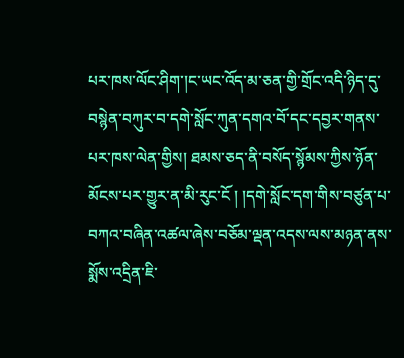པར་ཁས་ལོང་ཤིག་།ང་ཡང་འོད་མ་ཅན་གྱི་གྲོང་འདི་ཉིད་དུ་བསྙེན་བཀུར་བ་དགེ་སློང་ཀུན་དགའ་བོ་དང་དབྱར་གནས་པར་ཁས་ལེན་གྱིས། ཐམས་ཅད་ནི་བསོད་སྙོམས་ཀྱིས་ཉོན་མོངས་པར་གྱུར་ན་མི་རུང་ངོ ། །དགེ་སློང་དག་གིས་བཙུན་པ་བཀའ་བཞིན་འཚལ་ཞེས་བཅོམ་ལྡན་འདས་ལས་མཉན་ནས་སྨོས་འདྲིན་ཇི་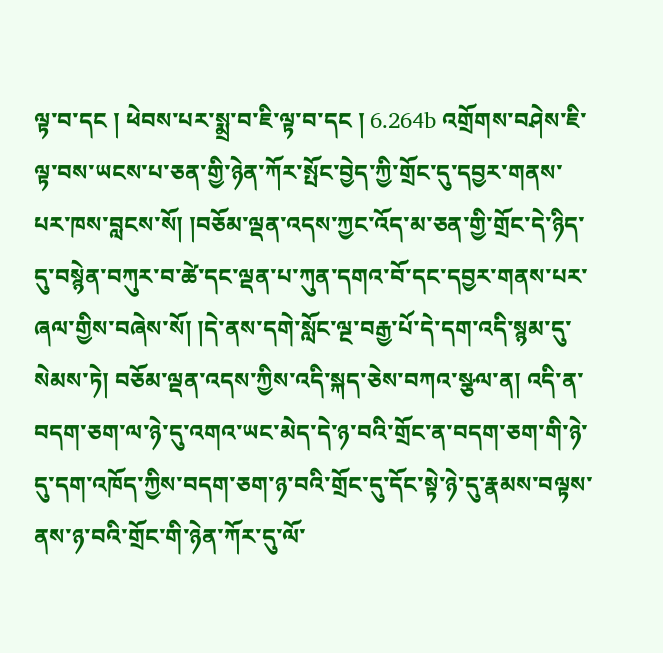ལྟ་བ་དང ། ཕེབས་པར་སྨྲ་བ་ཇི་ལྟ་བ་དང ། 6.264b འགྲོགས་བཤེས་ཇི་ལྟ་བས་ཡངས་པ་ཅན་གྱི་ཉེན་ཀོར་སྤོང་བྱེད་ཀྱི་གྲོང་དུ་དབྱར་གནས་པར་ཁས་བླངས་སོ། །བཅོམ་ལྡན་འདས་ཀྱང་འོད་མ་ཅན་གྱི་གྲོང་དེ་ཉིད་དུ་བསྙེན་བཀུར་བ་ཚེ་དང་ལྡན་པ་ཀུན་དགའ་བོ་དང་དབྱར་གནས་པར་ཞལ་གྱིས་བཞེས་སོ། །དེ་ནས་དགེ་སློང་ལྔ་བརྒྱ་པོ་དེ་དག་འདི་སྙམ་དུ་སེམས་ཏེ། བཅོམ་ལྡན་འདས་ཀྱིས་འདི་སྐད་ཅེས་བཀའ་སྩལ་ན། འདི་ན་བདག་ཅག་ལ་ཉེ་དུ་འགའ་ཡང་མེད་དེ་ཉ་བའི་གྲོང་ན་བདག་ཅག་གི་ཉེ་དུ་དག་འཁོད་ཀྱིས་བདག་ཅག་ཉ་བའི་གྲོང་དུ་དོང་སྟེ་ཉེ་དུ་རྣམས་བལྟས་ནས་ཉ་བའི་གྲོང་གི་ཉེན་ཀོར་དུ་ལོ་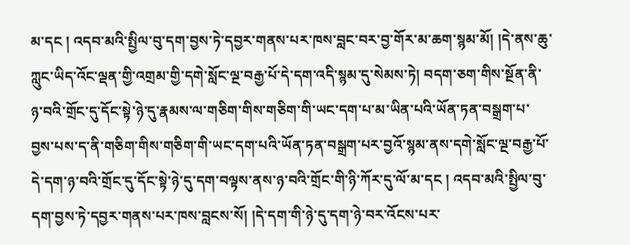མ་དང ། འདབ་མའི་སྤྱིལ་བུ་དག་བྱས་ཏེ་དབྱར་གནས་པར་ཁས་བླང་བར་བྱ་གོར་མ་ཆག་སྙམ་མོ། །དེ་ནས་ཆུ་ཀླུང་ཡིད་འོང་ལྡན་གྱི་འགྲམ་གྱི་དགེ་སློང་ལྔ་བརྒྱ་པོ་དེ་དག་འདི་སྙམ་དུ་སེམས་ཏེ། བདག་ཅག་གིས་སྔོན་ནི་ཉ་བའི་གྲོང་དུ་དོང་སྟེ་ཉེ་དུ་རྣམས་ལ་གཅིག་གིས་གཅིག་གི་ཡང་དག་པ་མ་ཡིན་པའི་ཡོན་ཏན་བསྒྲག་པ་བྱས་པས་ད་ནི་གཅིག་གིས་གཅིག་གི་ཡང་དག་པའི་ཡོན་ཏན་བསྒྲག་པར་བྱའོ་སྙམ་ནས་དགེ་སློང་ལྔ་བརྒྱ་པོ་དེ་དག་ཉ་བའི་གྲོང་དུ་དོང་སྟེ་ཉེ་དུ་དག་བལྟས་ནས་ཉ་བའི་གྲོང་གི་ཉི་ཀོར་དུ་ལོ་མ་དང ། འདབ་མའི་སྤྱིལ་བུ་དག་བྱས་ཏེ་དབྱར་གནས་པར་ཁས་བླངས་སོ། །དེ་དག་གི་ཉེ་དུ་དག་ཉེ་བར་འོངས་པར་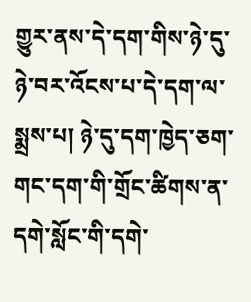གྱུར་ནས་དེ་དག་གིས་ཉེ་དུ་ཉེ་བར་འོངས་པ་དེ་དག་ལ་སྨྲས་པ། ཉེ་དུ་དག་ཁྱེད་ཅག་གང་དག་གི་གྲོང་ཚིགས་ན་དགེ་སློང་གི་དགེ་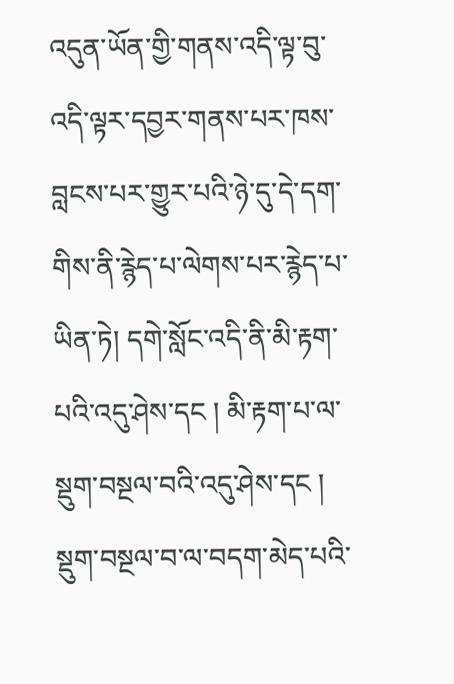འདུན་ཡོན་གྱི་གནས་འདི་ལྟ་བུ་འདི་ལྟར་དབྱར་གནས་པར་ཁས་བླངས་པར་གྱུར་པའི་ཉེ་དུ་དེ་དག་གིས་ནི་རྙེད་པ་ལེགས་པར་རྙེད་པ་ཡིན་ཏེ། དགེ་སློང་འདི་ནི་མི་རྟག་པའི་འདུ་ཤེས་དང ། མི་རྟག་པ་ལ་སྡུག་བསྔལ་བའི་འདུ་ཤེས་དང ། སྡུག་བསྔལ་བ་ལ་བདག་མེད་པའི་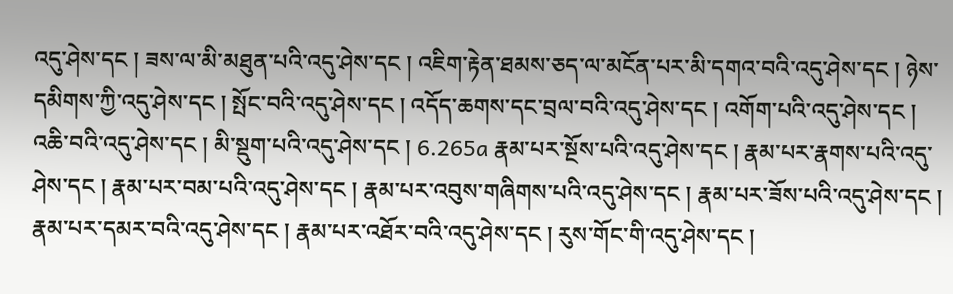འདུ་ཤེས་དང ། ཟས་ལ་མི་མཐུན་པའི་འདུ་ཤེས་དང ། འཇིག་རྟེན་ཐམས་ཅད་ལ་མངོན་པར་མི་དགའ་བའི་འདུ་ཤེས་དང ། ཉེས་དམིགས་ཀྱི་འདུ་ཤེས་དང ། སྤོང་བའི་འདུ་ཤེས་དང ། འདོད་ཆགས་དང་བྲལ་བའི་འདུ་ཤེས་དང ། འགོག་པའི་འདུ་ཤེས་དང ། འཆི་བའི་འདུ་ཤེས་དང ། མི་སྡུག་པའི་འདུ་ཤེས་དང ། 6.265a རྣམ་པར་སྔོས་པའི་འདུ་ཤེས་དང ། རྣམ་པར་རྣགས་པའི་འདུ་ཤེས་དང ། རྣམ་པར་བམ་པའི་འདུ་ཤེས་དང ། རྣམ་པར་འབུས་གཞིགས་པའི་འདུ་ཤེས་དང ། རྣམ་པར་ཟོས་པའི་འདུ་ཤེས་དང ། རྣམ་པར་དམར་བའི་འདུ་ཤེས་དང ། རྣམ་པར་འཐོར་བའི་འདུ་ཤེས་དང ། རུས་གོང་གི་འདུ་ཤེས་དང །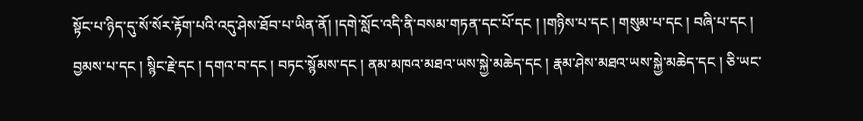སྟོང་པ་ཉིད་དུ་སོ་སོར་རྟོག་པའི་འདུ་ཤེས་ཐོབ་པ་ཡིན་ནོ། །དགེ་སློང་འདི་ནི་བསམ་གཏན་དང་པོ་དང ། །གཉིས་པ་དང ། གསུམ་པ་དང ། བཞི་པ་དང ། བྱམས་པ་དང ། སྙིང་རྗེ་དང ། དགའ་བ་དང ། བཏང་སྙོམས་དང ། ནམ་མཁའ་མཐའ་ཡས་སྐྱེ་མཆེད་དང ། རྣམ་ཤེས་མཐའ་ཡས་སྐྱེ་མཆེད་དང ། ཅི་ཡང་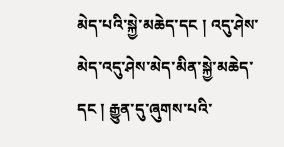མེད་པའི་སྐྱེ་མཆེད་དང ། འདུ་ཤེས་མེད་འདུ་ཤེས་མེད་མིན་སྐྱེ་མཆེད་དང ། རྒྱུན་དུ་ཞུགས་པའི་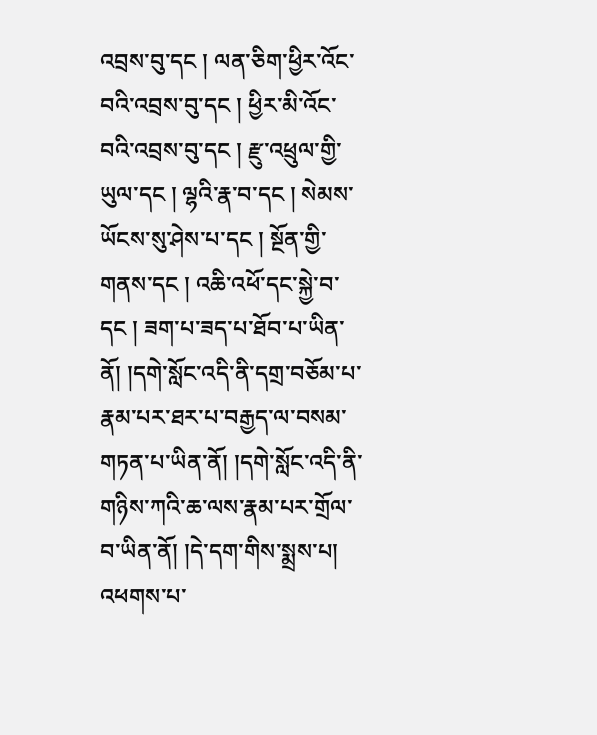འབྲས་བུ་དང ། ལན་ཅིག་ཕྱིར་འོང་བའི་འབྲས་བུ་དང ། ཕྱིར་མི་འོང་བའི་འབྲས་བུ་དང ། རྫུ་འཕྲུལ་གྱི་ཡུལ་དང ། ལྷའི་རྣ་བ་དང ། སེམས་ཡོངས་སུ་ཤེས་པ་དང ། སྔོན་གྱི་གནས་དང ། འཆི་འཕོ་དང་སྐྱེ་བ་དང ། ཟག་པ་ཟད་པ་ཐོབ་པ་ཡིན་ནོ། །དགེ་སློང་འདི་ནི་དགྲ་བཅོམ་པ་རྣམ་པར་ཐར་པ་བརྒྱད་ལ་བསམ་གཏན་པ་ཡིན་ནོ། །དགེ་སློང་འདི་ནི་གཉིས་ཀའི་ཆ་ལས་རྣམ་པར་གྲོལ་བ་ཡིན་ནོ། །དེ་དག་གིས་སྨྲས་པ། འཕགས་པ་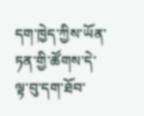དག་ཁྱེད་ཀྱིས་ཡོན་ཏན་གྱི་ཚོགས་དེ་ལྟ་བུ་དག་ཐོབ་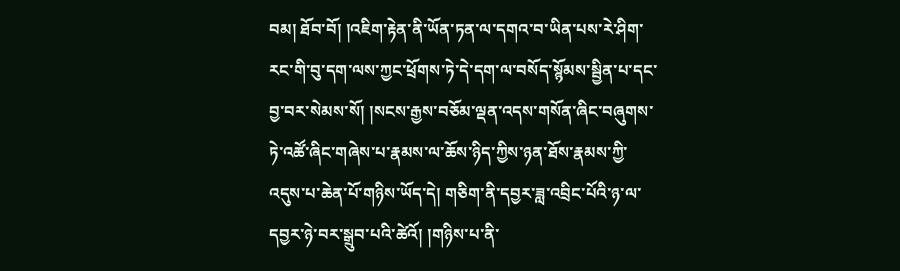བམ། ཐོབ་བོ། །འཇིག་རྟེན་ནི་ཡོན་ཏན་ལ་དགའ་བ་ཡིན་པས་རེ་ཤིག་རང་གི་བུ་དག་ལས་ཀྱང་ཕྲོགས་ཏེ་དེ་དག་ལ་བསོད་སྙོམས་སྦྱིན་པ་དང་བྱ་བར་སེམས་སོ། །སངས་རྒྱས་བཅོམ་ལྡན་འདས་གསོན་ཞིང་བཞུགས་ཏེ་འཚོ་ཞིང་གཞེས་པ་རྣམས་ལ་ཆོས་ཉིད་ཀྱིས་ཉན་ཐོས་རྣམས་ཀྱི་འདུས་པ་ཆེན་པོ་གཉིས་ཡོད་དེ། གཅིག་ནི་དབྱར་ཟླ་འབྲིང་པོའི་ཉ་ལ་དབྱར་ཉེ་བར་སྒྲུབ་པའི་ཚེའོ། །གཉིས་པ་ནི་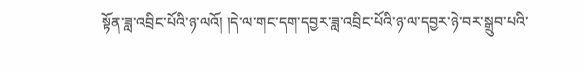སྟོན་ཟླ་འབྲིང་པོའི་ཉ་ལའོ། །དེ་ལ་གང་དག་དབྱར་ཟླ་འབྲིང་པོའི་ཉ་ལ་དབྱར་ཉེ་བར་སྒྲུབ་པའི་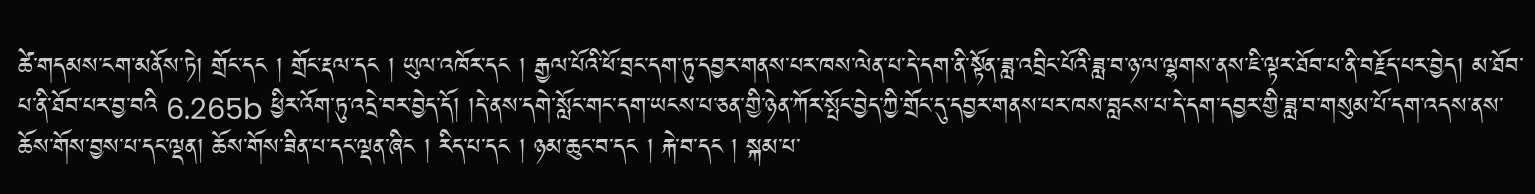ཚེ་གདམས་ངག་མནོས་ཏེ། གྲོང་དང ། གྲོང་རྡལ་དང ། ཡུལ་འཁོར་དང ། རྒྱལ་པོའི་ཕོ་བྲང་དག་ཏུ་དབྱར་གནས་པར་ཁས་ལེན་པ་དེ་དག་ནི་སྟོན་ཟླ་འབྲིང་པོའི་ཟླ་བ་ཉ་ལ་ལྷགས་ནས་ཇི་ལྟར་ཐོབ་པ་ནི་བརྗོད་པར་བྱེད། མ་ཐོབ་པ་ནི་ཐོབ་པར་བྱ་བའི 6.265b ཕྱིར་འོག་ཏུ་འདྲེ་བར་བྱེད་དོ། །དེ་ནས་དགེ་སློང་གང་དག་ཡངས་པ་ཅན་གྱི་ཉེན་ཀོར་སྤོང་བྱེད་ཀྱི་གྲོང་དུ་དབྱར་གནས་པར་ཁས་བླངས་པ་དེ་དག་དབྱར་གྱི་ཟླ་བ་གསུམ་པོ་དག་འདས་ནས་ཆོས་གོས་བྱས་པ་དང་ལྡན། ཆོས་གོས་ཟིན་པ་དང་ལྡན་ཞིང ། རིད་པ་དང ། ཉམ་ཆུང་བ་དང ། རྐེ་བ་དང ། སྐམ་པ་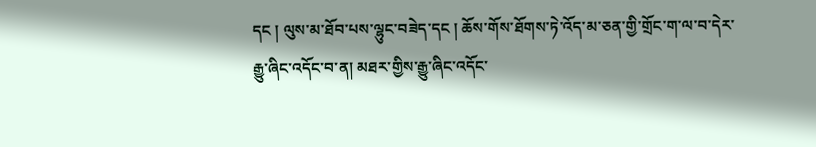དང ། ལུས་མ་ཐོབ་པས་ལྷུང་བཟེད་དང ། ཆོས་གོས་ཐོགས་ཏེ་འོད་མ་ཅན་གྱི་གྲོང་ག་ལ་བ་དེར་རྒྱུ་ཞིང་འདོང་བ་ན། མཐར་གྱིས་རྒྱུ་ཞིང་འདོང་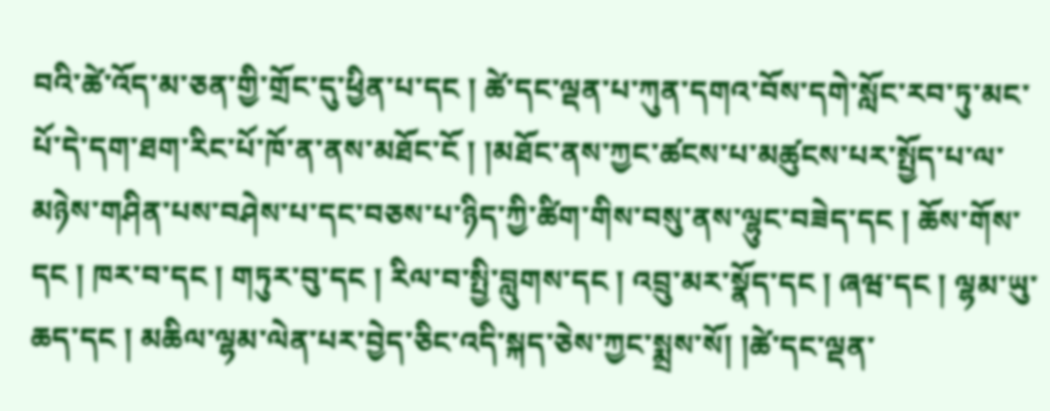བའི་ཚེ་འོད་མ་ཅན་གྱི་གྲོང་དུ་ཕྱིན་པ་དང ། ཚེ་དང་ལྡན་པ་ཀུན་དགའ་བོས་དགེ་སློང་རབ་ཏུ་མང་པོ་དེ་དག་ཐག་རིང་པོ་ཁོ་ན་ནས་མཐོང་ངོ ། །མཐོང་ནས་ཀྱང་ཚངས་པ་མཚུངས་པར་སྤྱོད་པ་ལ་མཉེས་གཤིན་པས་བཤེས་པ་དང་བཅས་པ་ཉིད་ཀྱི་ཚིག་གིས་བསུ་ནས་ལྷུང་བཟེད་དང ། ཆོས་གོས་དང ། ཁར་བ་དང ། གཏུར་བུ་དང ། རིལ་བ་སྤྱི་བླུགས་དང ། འབྲུ་མར་སྣོད་དང ། ཞཝ་དང ། ལྷམ་ཡུ་ཆད་དང ། མཆིལ་ལྷམ་ལེན་པར་བྱེད་ཅིང་འདི་སྐད་ཅེས་ཀྱང་སྨྲས་སོ། །ཚེ་དང་ལྡན་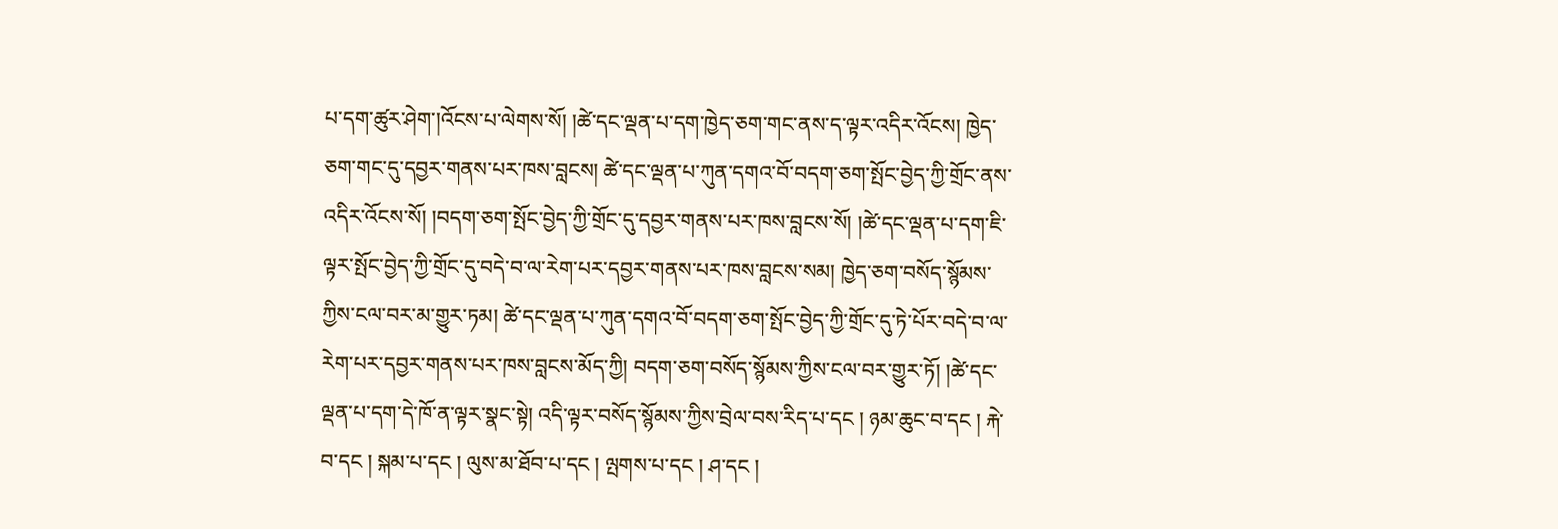པ་དག་ཚུར་ཤེག་།འོངས་པ་ལེགས་སོ། །ཚེ་དང་ལྡན་པ་དག་ཁྱེད་ཅག་གང་ནས་ད་ལྟར་འདིར་འོངས། ཁྱེད་ཅག་གང་དུ་དབྱར་གནས་པར་ཁས་བླངས། ཚེ་དང་ལྡན་པ་ཀུན་དགའ་བོ་བདག་ཅག་སྤོང་བྱེད་ཀྱི་གྲོང་ནས་འདིར་འོངས་སོ། །བདག་ཅག་སྤོང་བྱེད་ཀྱི་གྲོང་དུ་དབྱར་གནས་པར་ཁས་བླངས་སོ། །ཚེ་དང་ལྡན་པ་དག་ཇི་ལྟར་སྤོང་བྱེད་ཀྱི་གྲོང་དུ་བདེ་བ་ལ་རེག་པར་དབྱར་གནས་པར་ཁས་བླངས་སམ། ཁྱེད་ཅག་བསོད་སྙོམས་ཀྱིས་ངལ་བར་མ་གྱུར་ཏམ། ཚེ་དང་ལྡན་པ་ཀུན་དགའ་བོ་བདག་ཅག་སྤོང་བྱེད་ཀྱི་གྲོང་དུ་ཏེ་པོར་བདེ་བ་ལ་རེག་པར་དབྱར་གནས་པར་ཁས་བླངས་མོད་ཀྱི། བདག་ཅག་བསོད་སྙོམས་ཀྱིས་ངལ་བར་གྱུར་ཏོ། །ཚེ་དང་ལྡན་པ་དག་དེ་ཁོ་ན་ལྟར་སྣང་སྟེ། འདི་ལྟར་བསོད་སྙོམས་ཀྱིས་བྲེལ་བས་རིད་པ་དང ། ཉམ་ཆུང་བ་དང ། རྐེ་བ་དང ། སྐམ་པ་དང ། ལུས་མ་ཐོབ་པ་དང ། ལྤགས་པ་དང ། ཤ་དང །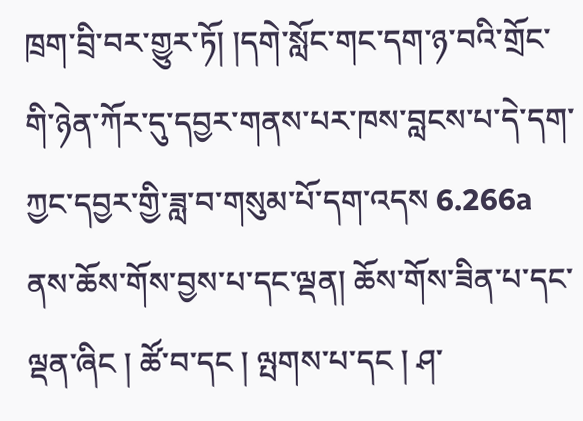ཁྲག་བྲི་བར་གྱུར་ཏོ། །དགེ་སློང་གང་དག་ཉ་བའི་གྲོང་གི་ཉེན་ཀོར་དུ་དབྱར་གནས་པར་ཁས་བླངས་པ་དེ་དག་ཀྱང་དབྱར་གྱི་ཟླ་བ་གསུམ་པོ་དག་འདས 6.266a ནས་ཆོས་གོས་བྱས་པ་དང་ལྡན། ཆོས་གོས་ཟིན་པ་དང་ལྡན་ཞིང ། ཚོ་བ་དང ། ལྤགས་པ་དང ། ཤ་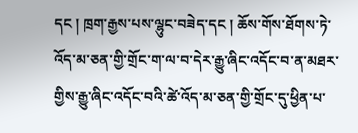དང ། ཁྲག་རྒྱས་པས་ལྷུང་བཟེད་དང ། ཆོས་གོས་ཐོགས་ཏེ་འོད་མ་ཅན་གྱི་གྲོང་ག་ལ་བ་དེར་རྒྱུ་ཞིང་འདོང་བ་ན་མཐར་གྱིས་རྒྱུ་ཞིང་འདོང་བའི་ཚེ་འོད་མ་ཅན་གྱི་གྲོང་དུ་ཕྱིན་པ་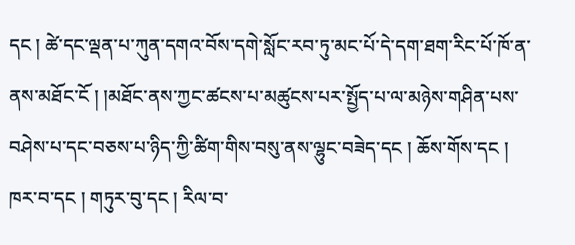དང ། ཚེ་དང་ལྡན་པ་ཀུན་དགའ་བོས་དགེ་སློང་རབ་ཏུ་མང་པོ་དེ་དག་ཐག་རིང་པོ་ཁོ་ན་ནས་མཐོང་ངོ ། །མཐོང་ནས་ཀྱང་ཚངས་པ་མཚུངས་པར་སྤྱོད་པ་ལ་མཉེས་གཤིན་པས་བཤེས་པ་དང་བཅས་པ་ཉིད་ཀྱི་ཚིག་གིས་བསུ་ནས་ལྷུང་བཟེད་དང ། ཆོས་གོས་དང ། ཁར་བ་དང ། གཏུར་བུ་དང ། རིལ་བ་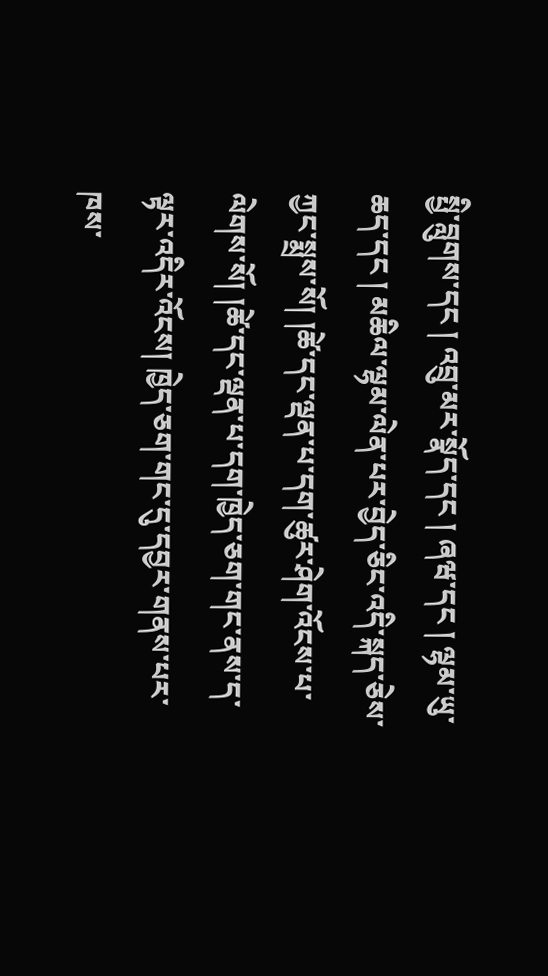སྤྱི་བླུགས་དང ། འབྲུ་མར་སྣོད་དང ། ཞཝ་དང ། ལྷམ་ཡུ་ཆད་དང ། མཆིལ་ལྷམ་ལེན་པར་བྱེད་ཅིང་འདི་སྐད་ཅེས་ཀྱང་སྨྲས་སོ། །ཚེ་དང་ལྡན་པ་དག་ཚུར་ཤེག་འོངས་པ་ལེགས་སོ། །ཚེ་དང་ལྡན་པ་དག་ཁྱེད་ཅག་གང་ནས་ད་ལྟར་འདིར་འོངས། ཁྱེད་ཅག་གང་དུ་དབྱར་གནས་པར་ཁས་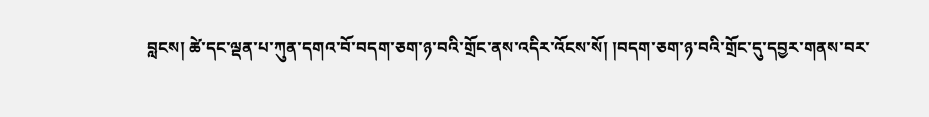བླངས། ཚེ་དང་ལྡན་པ་ཀུན་དགའ་བོ་བདག་ཅག་ཉ་བའི་གྲོང་ནས་འདིར་འོངས་སོ། །བདག་ཅག་ཉ་བའི་གྲོང་དུ་དབྱར་གནས་བར་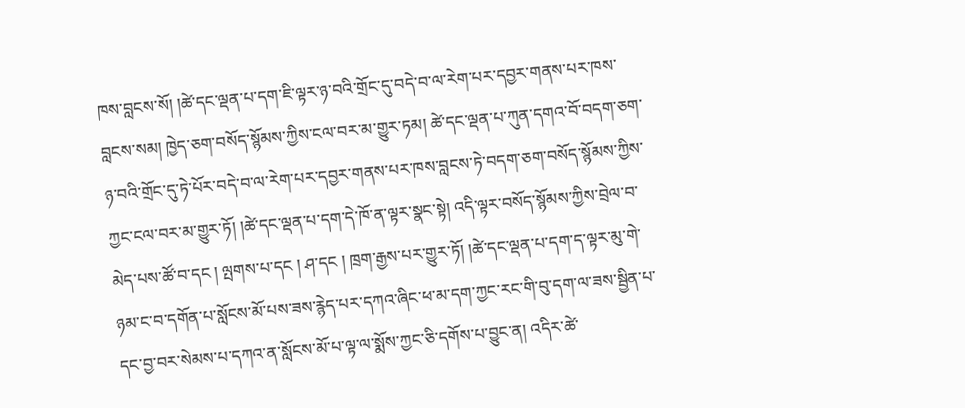ཁས་བླངས་སོ། །ཚེ་དང་ལྡན་པ་དག་ཇི་ལྟར་ཉ་བའི་གྲོང་དུ་བདེ་བ་ལ་རེག་པར་དབྱར་གནས་པར་ཁས་བླངས་སམ། ཁྱེད་ཅག་བསོད་སྙོམས་ཀྱིས་ངལ་བར་མ་གྱུར་ཏམ། ཚེ་དང་ལྡན་པ་ཀུན་དགའ་བོ་བདག་ཅག་ཉ་བའི་གྲོང་དུ་ཏེ་པོར་བདེ་བ་ལ་རེག་པར་དབྱར་གནས་པར་ཁས་བླངས་ཏེ་བདག་ཅག་བསོད་སྙོམས་ཀྱིས་ཀྱང་ངལ་བར་མ་གྱུར་ཏོ། །ཚེ་དང་ལྡན་པ་དག་དེ་ཁོ་ན་ལྟར་སྣང་སྟེ། འདི་ལྟར་བསོད་སྙོམས་ཀྱིས་བྲེལ་བ་མེད་པས་ཚོ་བ་དང ། ལྤགས་པ་དང ། ཤ་དང ། ཁྲག་རྒྱས་པར་གྱུར་ཏོ། །ཚེ་དང་ལྡན་པ་དག་ད་ལྟར་མུ་གེ་ཉམ་ང་བ་དགོན་པ་སློངས་མོ་པས་ཟས་རྙེད་པར་དཀའ་ཞིང་ཕ་མ་དག་ཀྱང་རང་གི་བུ་དག་ལ་ཟས་སྦྱིན་པ་དང་བྱ་བར་སེམས་པ་དཀའ་ན་སློངས་མོ་པ་ལྟ་ལ་སྨོས་ཀྱང་ཅི་དགོས་པ་བྱུང་ན། འདིར་ཚེ་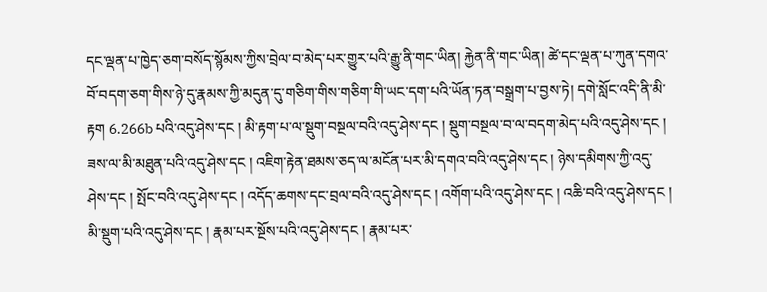དང་ལྡན་པ་ཁྱེད་ཅག་བསོད་སྙོམས་ཀྱིས་བྲེལ་བ་མེད་པར་གྱུར་པའི་རྒྱུ་ནི་གང་ཡིན། རྐྱེན་ནི་གང་ཡིན། ཚེ་དང་ལྡན་པ་ཀུན་དགའ་བོ་བདག་ཅག་གིས་ཉེ་དུ་རྣམས་ཀྱི་མདུན་དུ་གཅིག་གིས་གཅིག་གི་ཡང་དག་པའི་ཡོན་ཏན་བསྒྲག་པ་བྱས་ཏེ། དགེ་སློང་འདི་ནི་མི་རྟག 6.266b པའི་འདུ་ཤེས་དང ། མི་རྟག་པ་ལ་སྡུག་བསྔལ་བའི་འདུ་ཤེས་དང ། སྡུག་བསྔལ་བ་ལ་བདག་མེད་པའི་འདུ་ཤེས་དང ། ཟས་ལ་མི་མཐུན་པའི་འདུ་ཤེས་དང ། འཇིག་རྟེན་ཐམས་ཅད་ལ་མངོན་པར་མི་དགའ་བའི་འདུ་ཤེས་དང ། ཉེས་དམིགས་ཀྱི་འདུ་ཤེས་དང ། སྤོང་བའི་འདུ་ཤེས་དང ། འདོད་ཆགས་དང་བྲལ་བའི་འདུ་ཤེས་དང ། འགོག་པའི་འདུ་ཤེས་དང ། འཆི་བའི་འདུ་ཤེས་དང ། མི་སྡུག་པའི་འདུ་ཤེས་དང ། རྣམ་པར་སྔོས་པའི་འདུ་ཤེས་དང ། རྣམ་པར་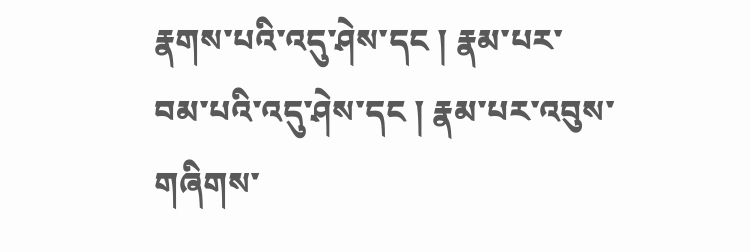རྣགས་པའི་འདུ་ཤེས་དང ། རྣམ་པར་བམ་པའི་འདུ་ཤེས་དང ། རྣམ་པར་འབུས་གཞིགས་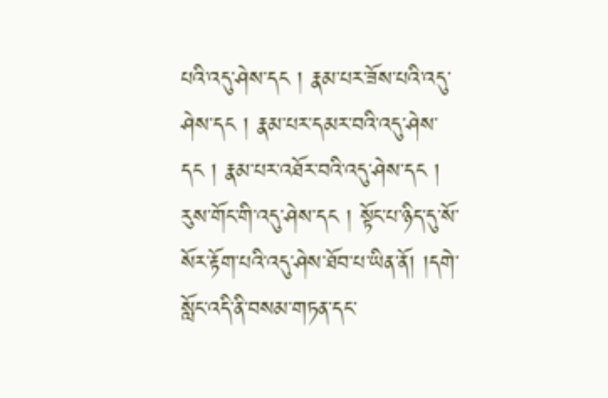པའི་འདུ་ཤེས་དང ། རྣམ་པར་ཟོས་པའི་འདུ་ཤེས་དང ། རྣམ་པར་དམར་བའི་འདུ་ཤེས་དང ། རྣམ་པར་འཐོར་བའི་འདུ་ཤེས་དང ། རུས་གོང་གི་འདུ་ཤེས་དང ། སྟོང་པ་ཉིད་དུ་སོ་སོར་རྟོག་པའི་འདུ་ཤེས་ཐོབ་པ་ཡིན་ནོ། །དགེ་སློང་འདི་ནི་བསམ་གཏན་དང་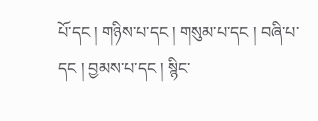པོ་དང ། གཉིས་པ་དང ། གསུམ་པ་དང ། བཞི་པ་དང ། བྱམས་པ་དང ། སྙིང་